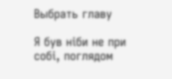Выбрать главу

Я був ніби не при собі, поглядом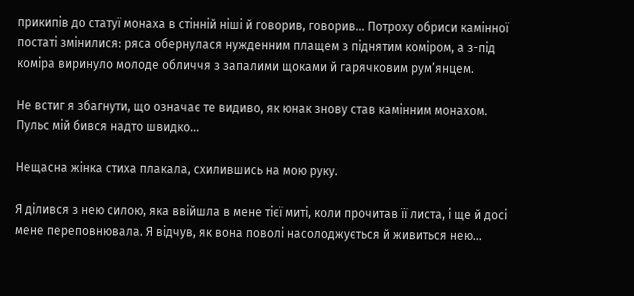прикипів до статуї монаха в стінній ніші й говорив, говорив… Потроху обриси камінної постаті змінилися: ряса обернулася нужденним плащем з піднятим коміром, а з-під коміра виринуло молоде обличчя з запалими щоками й гарячковим рум’янцем.

Не встиг я збагнути, що означає те видиво, як юнак знову став камінним монахом. Пульс мій бився надто швидко…

Нещасна жінка стиха плакала, схилившись на мою руку.

Я ділився з нею силою, яка ввійшла в мене тієї миті, коли прочитав її листа, і ще й досі мене переповнювала. Я відчув, як вона поволі насолоджується й живиться нею…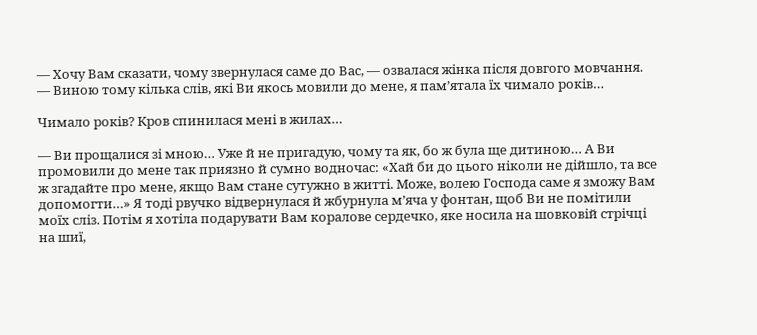— Хочу Вам сказати, чому звернулася саме до Вас, — озвалася жінка після довгого мовчання. — Виною тому кілька слів, які Ви якось мовили до мене, я пам’ятала їх чимало років…

Чимало років? Кров спинилася мені в жилах…

— Ви прощалися зі мною… Уже й не пригадую, чому та як, бо ж була ще дитиною… А Ви промовили до мене так приязно й сумно водночас: «Хай би до цього ніколи не дійшло, та все ж згадайте про мене, якщо Вам стане сутужно в житті. Може, волею Господа саме я зможу Вам допомогти…» Я тоді рвучко відвернулася й жбурнула м’яча у фонтан, щоб Ви не помітили моїх сліз. Потім я хотіла подарувати Вам коралове сердечко, яке носила на шовковій стрічці на шиї,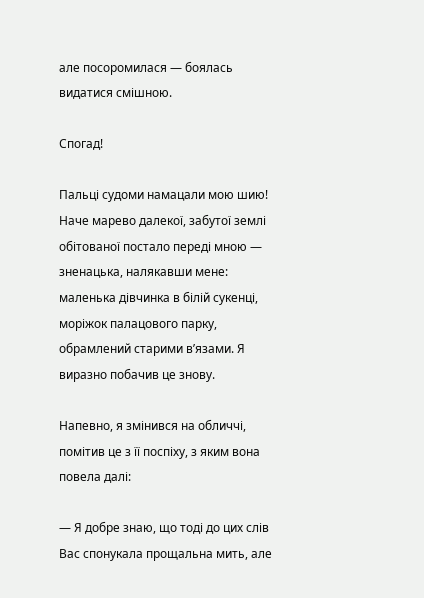але посоромилася — боялась видатися смішною.

Спогад!

Пальці судоми намацали мою шию! Наче марево далекої, забутої землі обітованої постало переді мною — зненацька, налякавши мене: маленька дівчинка в білій сукенці, моріжок палацового парку, обрамлений старими в’язами. Я виразно побачив це знову.

Напевно, я змінився на обличчі, помітив це з її поспіху, з яким вона повела далі:

— Я добре знаю, що тоді до цих слів Вас спонукала прощальна мить, але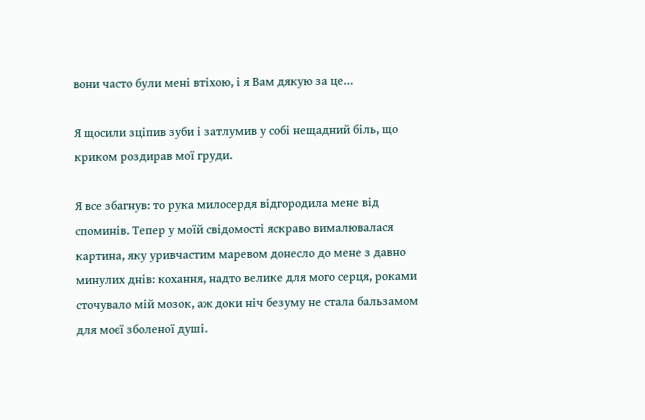вони часто були мені втіхою, і я Вам дякую за це…

Я щосили зціпив зуби і затлумив у собі нещадний біль, що криком роздирав мої груди.

Я все збагнув: то рука милосердя відгородила мене від споминів. Тепер у моїй свідомості яскраво вималювалася картина, яку уривчастим маревом донесло до мене з давно минулих днів: кохання, надто велике для мого серця, роками сточувало мій мозок, аж доки ніч безуму не стала бальзамом для моєї зболеної душі.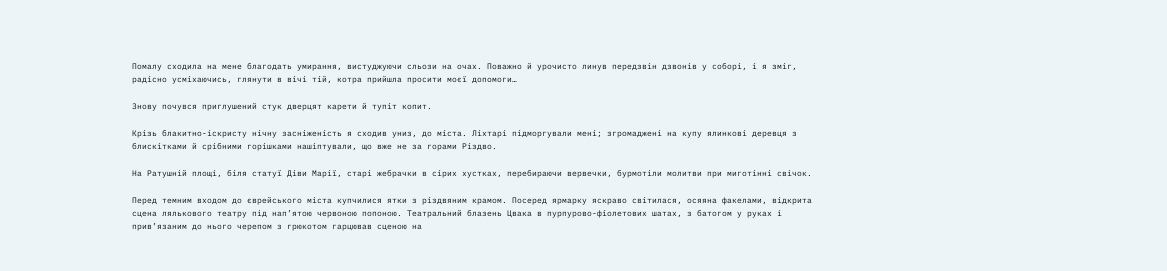Помалу сходила на мене благодать умирання, вистуджуючи сльози на очах. Поважно й урочисто линув передзвін дзвонів у соборі, і я зміг, радісно усміхаючись, глянути в вічі тій, котра прийшла просити моєї допомоги…

Знову почувся приглушений стук дверцят карети й тупіт копит.

Крізь блакитно-іскристу нічну засніженість я сходив униз, до міста. Ліхтарі підморгували мені; згромаджені на купу ялинкові деревця з блискітками й срібними горішками нашіптували, що вже не за горами Різдво.

На Ратушній площі, біля статуї Діви Марії, старі жебрачки в сірих хустках, перебираючи вервечки, бурмотіли молитви при миготінні свічок.

Перед темним входом до єврейського міста купчилися ятки з різдвяним крамом. Посеред ярмарку яскраво світилася, осяяна факелами, відкрита сцена лялькового театру під нап’ятою червоною попоною. Театральний блазень Цвака в пурпурово-фіолетових шатах, з батогом у руках і прив’язаним до нього черепом з грюкотом гарцював сценою на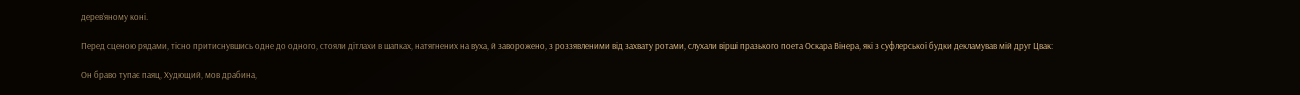дерев’яному коні.

Перед сценою рядами, тісно притиснувшись одне до одного, стояли дітлахи в шапках, натягнених на вуха, й заворожено, з роззявленими від захвату ротами, слухали вірші празького поета Оскара Вінера, які з суфлерської будки декламував мій друг Цвак:

Он браво тупає паяц, Худющий, мов драбина,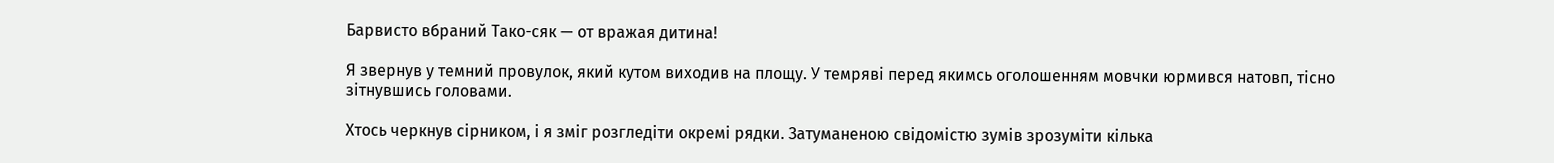Барвисто вбраний Тако-сяк — от вражая дитина!

Я звернув у темний провулок, який кутом виходив на площу. У темряві перед якимсь оголошенням мовчки юрмився натовп, тісно зітнувшись головами.

Хтось черкнув сірником, і я зміг розгледіти окремі рядки. Затуманеною свідомістю зумів зрозуміти кілька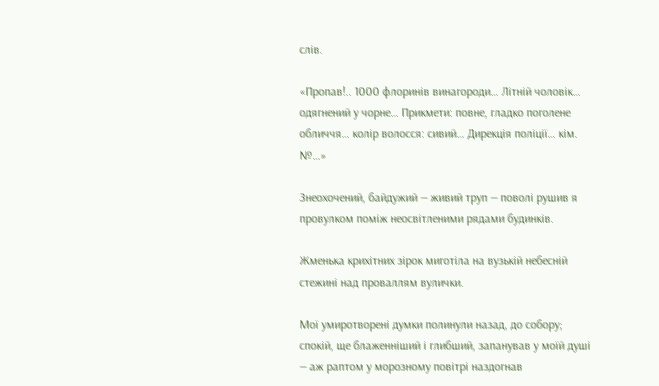слів.

«Пропав!.. 1000 флоринів винагороди… Літній чоловік… одягнений у чорне… Прикмети: повне, гладко поголене обличчя… колір волосся: сивий… Дирекція поліції… кім. №…»

Знеохочений, байдужий — живий труп — поволі рушив я провулком поміж неосвітленими рядами будинків.

Жменька крихітних зірок миготіла на вузькій небесній стежині над проваллям вулички.

Мої умиротворені думки полинули назад, до собору; спокій, ще блаженніший і глибший, запанував у моїй душі — аж раптом у морозному повітрі наздогнав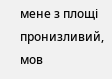мене з площі пронизливий, мов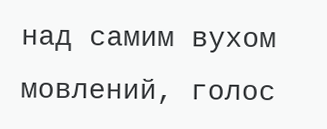над самим вухом мовлений, голос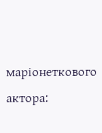маріонеткового актора: